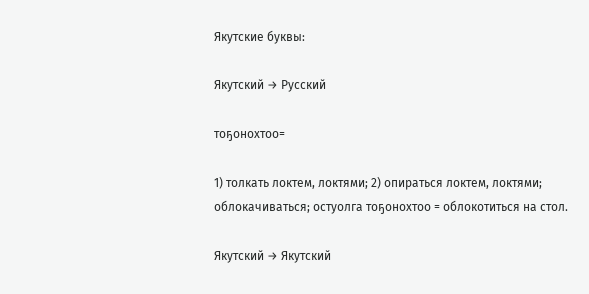Якутские буквы:

Якутский → Русский

тоҕонохтоо=

1) толкать локтем, локтями; 2) опираться локтем, локтями; облокачиваться; остуолга тоҕонохтоо = облокотиться на стол.

Якутский → Якутский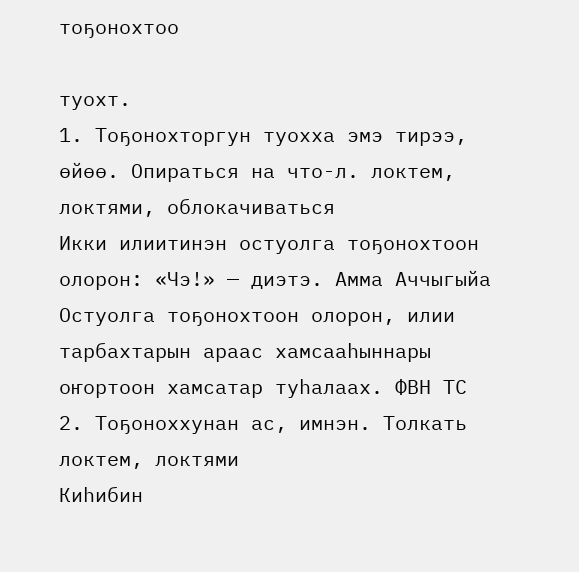тоҕонохтоо

туохт.
1. Тоҕонохторгун туохха эмэ тирээ, өйөө. Опираться на что-л. локтем, локтями, облокачиваться
Икки илиитинэн остуолга тоҕонохтоон олорон: «Чэ!» — диэтэ. Амма Аччыгыйа
Остуолга тоҕонохтоон олорон, илии тарбахтарын араас хамсааһыннары оҥортоон хамсатар туһалаах. ФВН ТС
2. Тоҕоноххунан ас, имнэн. Толкать локтем, локтями
Киһибин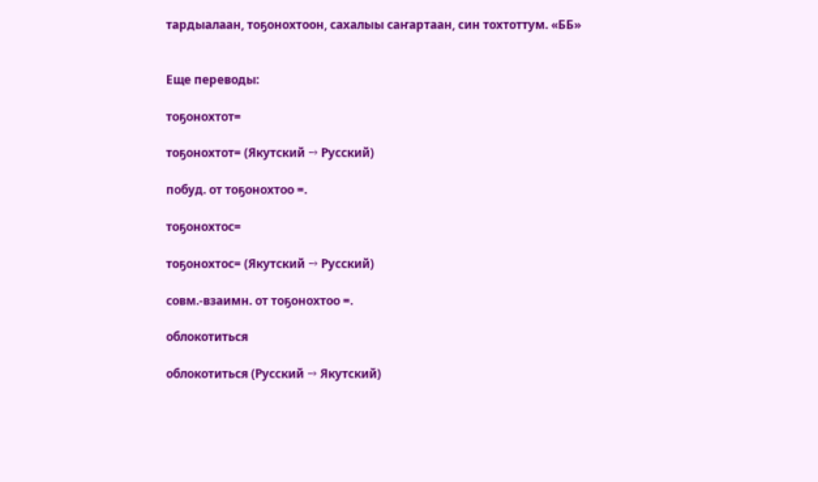тардыалаан, тоҕонохтоон, сахалыы саҥартаан, син тохтоттум. «ББ»


Еще переводы:

тоҕонохтот=

тоҕонохтот= (Якутский → Русский)

побуд. от тоҕонохтоо =.

тоҕонохтос=

тоҕонохтос= (Якутский → Русский)

совм.-взаимн. от тоҕонохтоо =.

облокотиться

облокотиться (Русский → Якутский)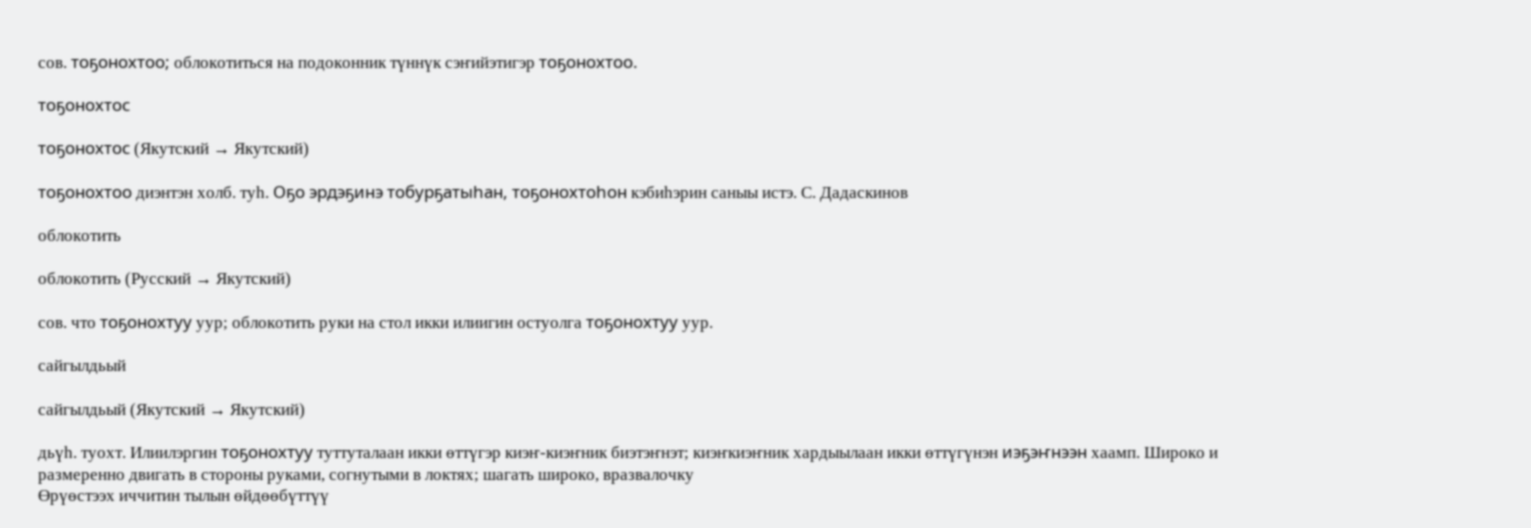сов. тоҕонохтоо; облокотиться на подоконник түннүк сэҥийэтигэр тоҕонохтоо.

тоҕонохтос

тоҕонохтос (Якутский → Якутский)

тоҕонохтоо диэнтэн холб. туһ. Оҕо эрдэҕинэ тобурҕатыһан, тоҕонохтоһон кэбиһэрин саныы истэ. С. Дадаскинов

облокотить

облокотить (Русский → Якутский)

сов. что тоҕонохтуу уур; облокотить руки на стол икки илиигин остуолга тоҕонохтуу уур.

сайгылдьый

сайгылдьый (Якутский → Якутский)

дьүһ. туохт. Илиилэргин тоҕонохтуу туттуталаан икки өттүгэр киэҥ-киэҥник биэтэҥнэт; киэҥкиэҥник хардыылаан икки өттүгүнэн иэҕэҥнээн хаамп. Широко и размеренно двигать в стороны руками, согнутыми в локтях; шагать широко, вразвалочку
Өрүөстээх иччитин тылын өйдөөбүттүү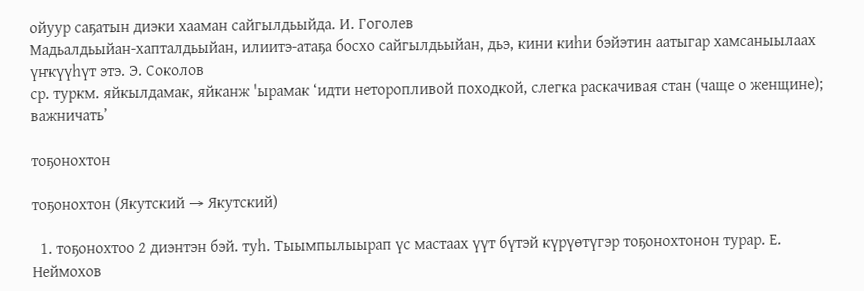ойуур саҕатын диэки хааман сайгылдьыйда. И. Гоголев
Мадьалдьыйан-хапталдьыйан, илиитэ-атаҕа босхо сайгылдьыйан, дьэ, кини киһи бэйэтин аатыгар хамсаныылаах үҥкүүһүт этэ. Э. Соколов
ср. туркм. яйкылдамак, яйканж 'ырамак ‘идти неторопливой походкой, слегка раскачивая стан (чаще о женщине); важничать’

тоҕонохтон

тоҕонохтон (Якутский → Якутский)

  1. тоҕонохтоо 2 диэнтэн бэй. туһ. Тыымпылыырап үс мастаах үүт бүтэй күрүөтүгэр тоҕонохтонон турар. Е. Неймохов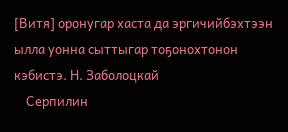[Витя] оронугар хаста да эргичийбэхтээн ылла уонна сыттыгар тоҕонохтонон кэбистэ. Н. Заболоцкай
    Серпилин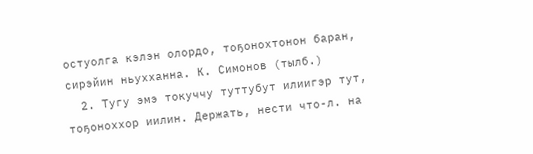остуолга кэлэн олордо, тоҕонохтонон баран, сирэйин ньухханна. К. Симонов (тылб.)
  2. Тугу эмэ токуччу туттубут илиигэр тут, тоҕоноххор иилин. Держать, нести что-л. на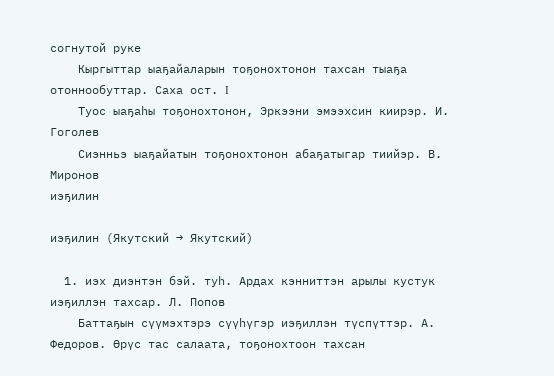согнутой руке
    Кыргыттар ыаҕайаларын тоҕонохтонон тахсан тыаҕа отоннообуттар. Саха ост. I
    Туос ыаҕаһы тоҕонохтонон, Эркээни эмээхсин киирэр. И. Гоголев
    Сиэнньэ ыаҕайатын тоҕонохтонон абаҕатыгар тиийэр. В. Миронов
иэҕилин

иэҕилин (Якутский → Якутский)

  1. иэх диэнтэн бэй. туһ. Ардах кэнниттэн арылы кустук иэҕиллэн тахсар. Л. Попов
    Баттаҕын сүүмэхтэрэ сүүһүгэр иэҕиллэн түспүттэр. А. Федоров. Өрүс тас салаата, тоҕонохтоон тахсан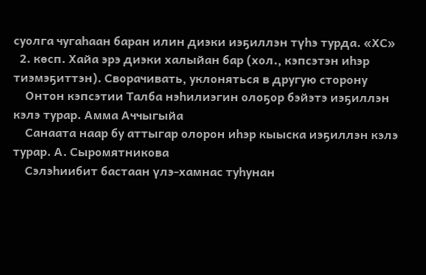суолга чугаһаан баран илин диэки иэҕиллэн түһэ турда. «ХС»
  2. көсп. Хайа эрэ диэки халыйан бар (хол., кэпсэтэн иһэр тиэмэҕиттэн). Сворачивать, уклоняться в другую сторону
    Онтон кэпсэтии Талба нэһилиэгин олоҕор бэйэтэ иэҕиллэн кэлэ турар. Амма Аччыгыйа
    Санаата наар бу аттыгар олорон иһэр кыыска иэҕиллэн кэлэ турар. А. Сыромятникова
    Сэлэһиибит бастаан үлэ-хамнас туһунан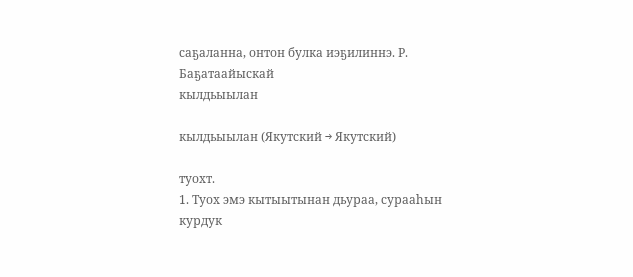саҕаланна, онтон булка иэҕилиннэ. Р. Баҕатаайыскай
кылдьыылан

кылдьыылан (Якутский → Якутский)

туохт.
1. Туох эмэ кытыытынан дьураа, сурааһын курдук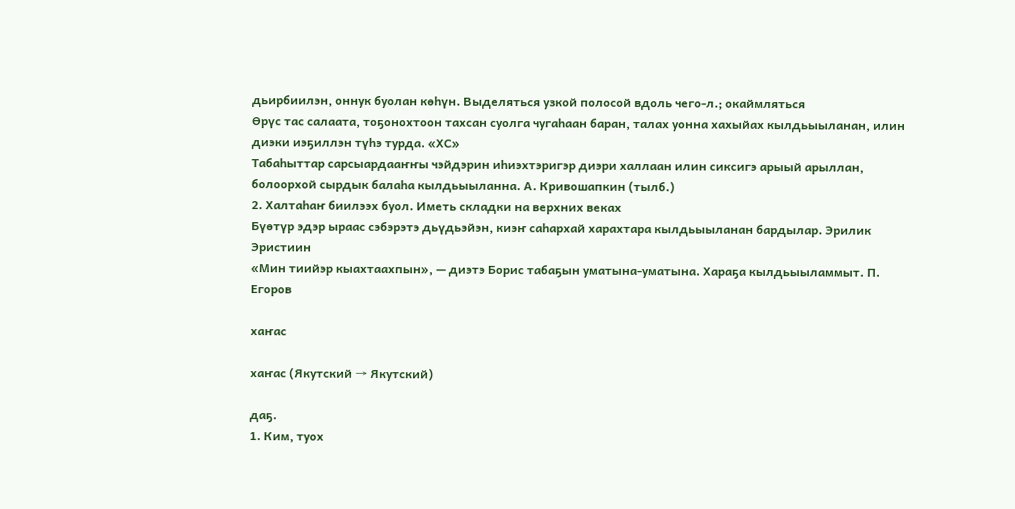дьирбиилэн, оннук буолан көһүн. Выделяться узкой полосой вдоль чего-л.; окаймляться
Өрүс тас салаата, тоҕонохтоон тахсан суолга чугаһаан баран, талах уонна хахыйах кылдьыыланан, илин диэки иэҕиллэн түһэ турда. «ХС»
Табаһыттар сарсыардааҥҥы чэйдэрин иһиэхтэригэр диэри халлаан илин сиксигэ арыый арыллан, болоорхой сырдык балаһа кылдьыыланна. А. Кривошапкин (тылб.)
2. Халтаһаҥ биилээх буол. Иметь складки на верхних веках
Бүөтүр эдэр ыраас сэбэрэтэ дьүдьэйэн, киэҥ саһархай харахтара кылдьыыланан бардылар. Эрилик Эристиин
«Мин тиийэр кыахтаахпын», — диэтэ Борис табаҕын уматына-уматына. Хараҕа кылдьыыламмыт. П. Егоров

хаҥас

хаҥас (Якутский → Якутский)

даҕ.
1. Ким, туох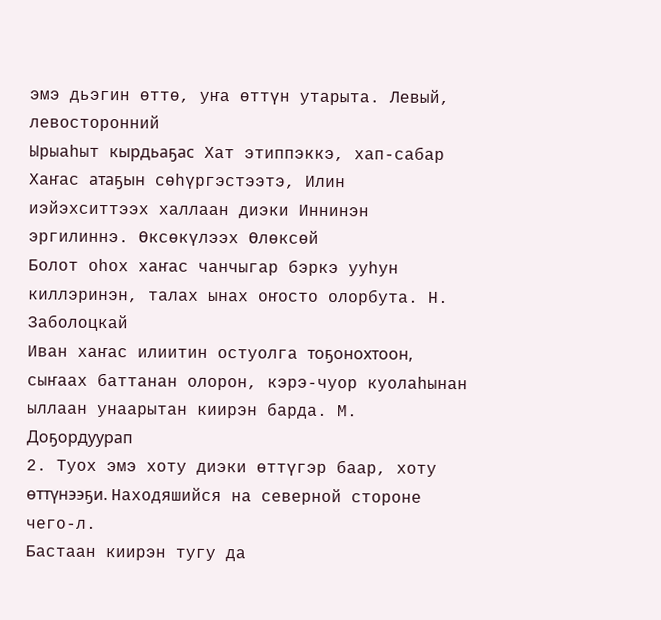эмэ дьэгин өттө, уҥа өттүн утарыта. Левый, левосторонний
Ырыаһыт кырдьаҕас Хат этиппэккэ, хап-сабар Хаҥас атаҕын сөһүргэстээтэ, Илин иэйэхситтээх халлаан диэки Иннинэн эргилиннэ. Өксөкүлээх Өлөксөй
Болот оһох хаҥас чанчыгар бэркэ ууһун киллэринэн, талах ынах оҥосто олорбута. Н. Заболоцкай
Иван хаҥас илиитин остуолга тоҕонохтоон, сыҥаах баттанан олорон, кэрэ-чуор куолаһынан ыллаан унаарытан киирэн барда. М. Доҕордуурап
2. Туох эмэ хоту диэки өттүгэр баар, хоту өттүнээҕи. Находяшийся на северной стороне чего-л.
Бастаан киирэн тугу да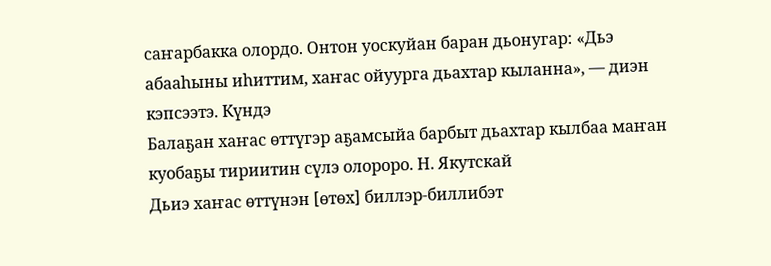саҥарбакка олордо. Онтон уоскуйан баран дьонугар: «Дьэ абааһыны иһиттим, хаҥас ойуурга дьахтар кыланна», — диэн кэпсээтэ. Күндэ
Балаҕан хаҥас өттүгэр аҕамсыйа барбыт дьахтар кылбаа маҥан куобаҕы тириитин сүлэ олороро. Н. Якутскай
Дьиэ хаҥас өттүнэн [өтөх] биллэр-биллибэт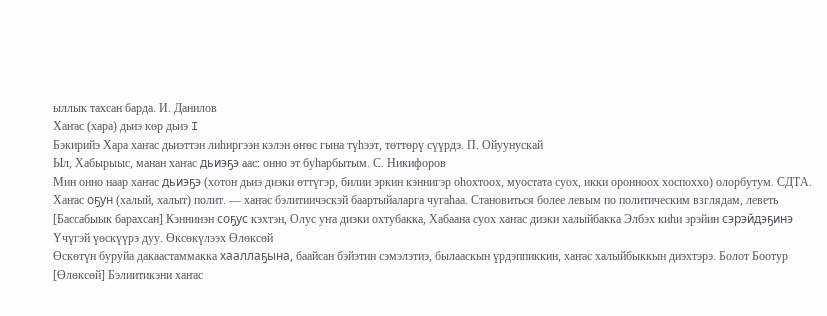ыллык тахсан барда. И. Данилов
Хаҥас (хара) дьиэ көр дьиэ I
Бэкирийэ Хара хаҥас дьиэттэн лиһиргээн кэлэн өҥөс гына түһээт, төттөрү сүүрдэ. П. Ойуунускай
Ыл, Хабырыыс, манан хаҥас дьиэҕэ аас: онно эт буһарбытым. С. Никифоров
Мин онно наар хаҥас дьиэҕэ (хотон дьиэ диэки өттүгэр, билии эркин кэннигэр оһохтоох, муостата суох, икки оронноох хоспоххо) олорбутум. СДТА. Хаҥас оҕун (халый, халыт) полит. — хаҥас бэлитиичэскэй баартыйаларга чугаһаа. Становиться более левым по политическим взглядам, леветь
[Бассабыык барахсан] Кэннинэн соҕус кэхтэн, Олус уҥа диэки охтубакка, Хабаана суох хаҥас диэки халыйбакка Элбэх киһи эрэйин сэрэйдэҕинэ Үчүгэй үөскүүрэ дуу. Өксөкүлээх Өлөксөй
Өскөтүн буруйа дакаастаммакка хааллаҕына, баайсан бэйэтин сэмэлэтиэ, былааскын үрдэппиккин, хаҥас халыйбыккын диэхтэрэ. Болот Боотур
[Өлөксөй] Бэлиитикэни хаҥас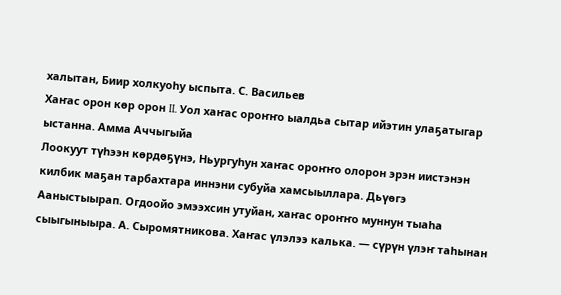халытан, Биир холкуоһу ыспыта. С. Васильев
Хаҥас орон көр орон II. Уол хаҥас ороҥҥо ыалдьа сытар ийэтин улаҕатыгар ыстанна. Амма Аччыгыйа
Лоокуут түһээн көрдөҕүнэ, Ньургуһун хаҥас ороҥҥо олорон эрэн иистэнэн килбик маҕан тарбахтара иннэни субуйа хамсыыллара. Дьүөгэ Ааныстыырап. Огдоойо эмээхсин утуйан, хаҥас ороҥҥо муннун тыаһа сыыгыныыра. А. Сыромятникова. Хаҥас үлэлээ калька. — сүрүн үлэҥ таһынан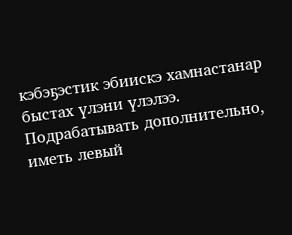кэбэҕэстик эбиискэ хамнастанар быстах үлэни үлэлээ. Подрабатывать дополнительно, иметь левый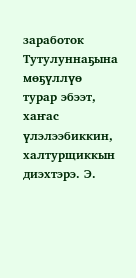заработок
Тутулуннаҕына мөҕүллүө турар эбээт, хаҥас үлэлээбиккин, халтурщиккын диэхтэрэ. Э.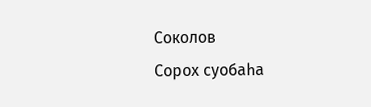Соколов
Сорох суобаһа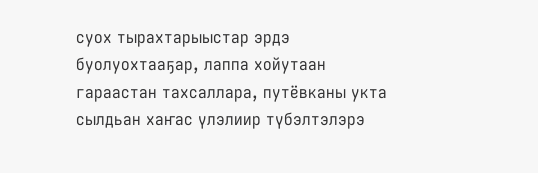суох тырахтарыыстар эрдэ буолуохтааҕар, лаппа хойутаан гараастан тахсаллара, путёвканы укта сылдьан хаҥас үлэлиир түбэлтэлэрэ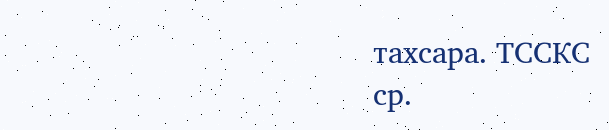тахсара. ТССКС
ср.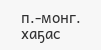п.-монг. хаҕас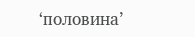‘половина’